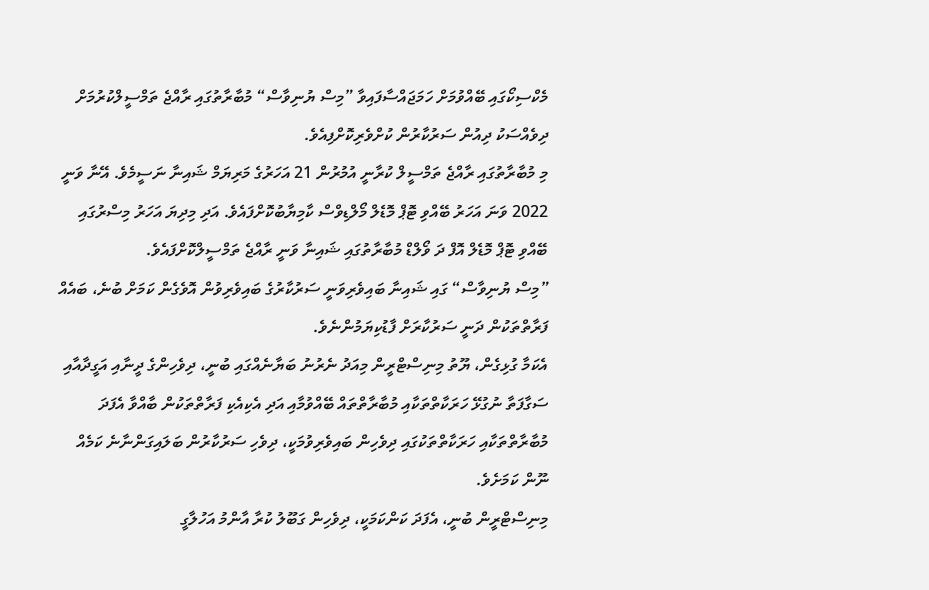މެކްސިކޯގައި ބޭއްވުމަށް ހަމަޖައްސާފައިވާ ”މިސް ޔުނިވާސް“ މުބާރާތުގައި ރާއްޖެ ތަމްސީލްކުރުމަށް ދިވެއްސަކު ދިއުން ސަރުކާރުން ކުށްވެރިކޮށްފިއެވެ.
މި މުބާރާތުގައި ރާއްޖެ ތަމްސީލް ކުރާނީ އުމުރުން 21 އަހަރުގެ މަރިޔަމް ޝައިނާ ނަސީމެވެ. އޭނާ ވަނީ 2022 ވަނަ އަހަރު ބޭއްވި ޓޮޕް މޮޑެލް މޯލްޑިވްސް ކާމިޔާބުކޮށްފައެވެ. އަދި މިދިޔަ އަހަރު މިސްރުގައި ބޭއްވި ޓޮޕް މޮޑެލް އޮފް ދަ ވޯލްޑް މުބާރާތުގައި ޝައިނާ ވަނީ ރާއްޖެ ތަމްސީލްކޮށްފައެވެ.
”މިސް ޔުނިވާސް“ ގައި ޝައިނާ ބައިވެރިވަނީ ސަރުކާރުގެ ބައިވެރިވުން އޮވެގެން ކަމަށް ބުނެ، ބައެއް ފަރާތްތަކުން ދަނީ ސަރުކާރަށް ފާޑުކިޔަމުންނެވެ.
އެކަމާ ގުޅިގެން، ޔޫތު މިނިސްޓްރީން މިއަދު ނެރުނު ބަޔާނެއްގައި ބުނީ، ދިވެހިންގެ ދީނާއި އަގީދާއާއި ސަގާފަތާ ނުގުޅޭ ހަރަކާތްތަކާއި މުބާރާތްތައް ބޭއްވުމާއި އަދި އެކިއެކި ފަރާތްތަކުން ބާއްވާ އެފަދަ މުބާރާތްތަކާއި ހަރަކާތްތަކުގައި ދިވެހިން ބައިވެރިވުމަކީ، ދިވެހި ސަރުކާރުން ބަލައިގަންނާނެ ކަމެއް ނޫން ކަމަށެވެ.
މިނިސްޓްރީން ބުނީ، އެފަދަ ކަންކަމަކީ، ދިވެހިން ގަބޫލު ކުރާ އާންމު އަހުލާގީ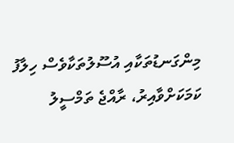މިންގަނޑުތަކާއި އުސޫލުތަކާވެސް ހިލާފު ކަމަކަށްވާއިރު، ރާއްޖެ ތަމްސީލު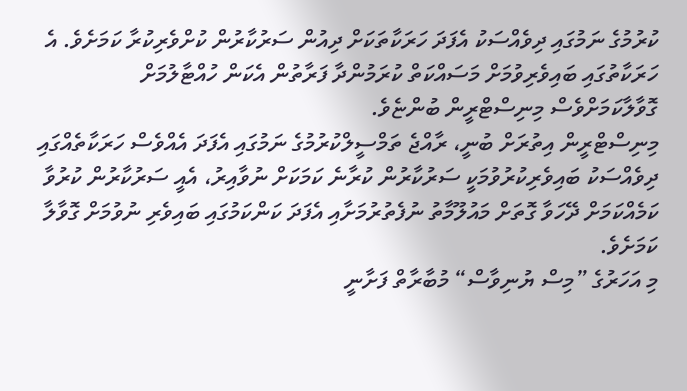ކުރުމުގެ ނަމުގައި ދިވެއްސަކު އެފަދަ ހަރަކާތަކަށް ދިއުން ސަރުކާރުން ކުށްވެރިކުރާ ކަމަށެވެ. އެ ހަރަކާތުގައި ބައިވެރިވުމަށް މަސައްކަތް ކުރަމުންދާ ފަރާތުން އެކަން ހުއްޓާލުމަށް ގޮވާލާކަމަށްވެސް މިނިސްޓްރީން ބުންޏެވެ.
މިނިސްޓްރީން އިތުރަށް ބުނީ، ރާއްޖެ ތަމްސީލްކުރުމުގެ ނަމުގައި އެފަދަ އެއްވެސް ހަރަކާތެއްގައި ދިވެއްސަކު ބައިވެރިކުރުވުމަކީ ސަރުކާރުން ކުރާނެ ކަމަކަށް ނުވާއިރު، އެއީ ސަރުކާރުން ކުރުވާ ކަމެއްކަމަށް ދޭހަވާ ގޮތަށް މައުލޫމާތު ނުފެތުރުމަށާއި އެފަދަ ކަންކަމުގައި ބައިވެރި ނުވުމަށް ގޮވާލާ ކަމަށެވެ.
މި އަހަރުގެ ”މިސް ޔުނިވާސް“ މުބާރާތް ފަށާނީ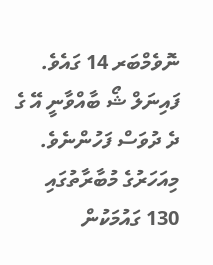ނޮވެމްބަރ 14 ގައެވެ. ފައިނަލް ޝޯ ބާއްވާނީ އޭ ގެ ދެ ދުވަސް ފަހުންނެވެ. މިއަހަރުގެ މުބާރާތުގައި 130 ގައުމަކުން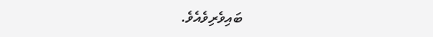ބައިވެރިވެއެވެ.